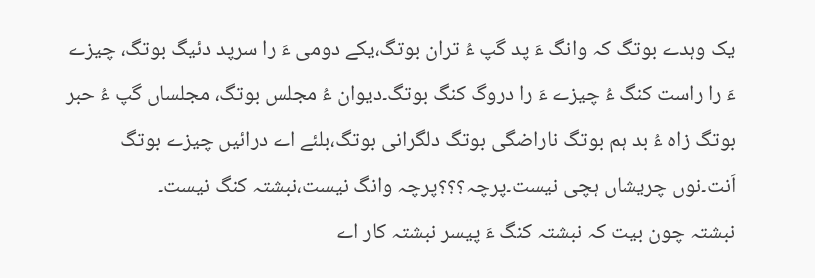یک وہدے بوتگ کہ وانگ ءَ پد گپ ءُ تران بوتگ،یکے دومی ءَ را سرپد دئیگ بوتگ، چیزے ءَ را راست کنگ ءُ چیزے ءَ را دروگ کنگ بوتگ۔دیوان ءُ مجلس بوتگ، مجلساں گپ ءُ حبر بوتگ زاہ ءُ بد ہم بوتگ ناراضگی بوتگ دلگرانی بوتگ،بلئے اے درائیں چیزے بوتگ اَنت۔نوں چریشاں ہچی نیست۔پرچہ؟؟؟پرچہ وانگ نیست،نبشتہ کنگ نیست۔
نبشتہ چون بیت کہ نبشتہ کنگ ءَ پیسر نبشتہ کار اے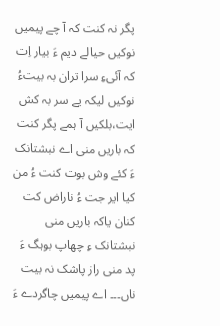پگر نہ کنت کہ آ چے پیمیں نوکیں حیالے دیم ءَ بیار اِت کہ آئیءِ سرا تران بہ بیتءُ نوکیں لیکہ یے سر بہ کش ایت،بلکیں آ ہمے پگر کنت کہ باریں منی اے نبشتانک ءَ کئے وش بوت کنت ءُ من کیا ایر جت ءُ ناراض کت کنان یاکہ باریں منی نبشتانک ءِ چھاپ بوہگ ءَ پد منی راز پاشک نہ بیت ناں۔۔۔ اے پیمیں چاگردے ءَ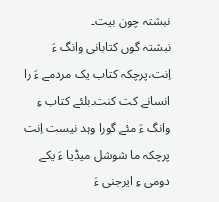نبشتہ چون بیت۔
نبشتہ گوں کتابانی وانگ ءَ اِنت،پرچکہ کتاب یک مردمے ءَ را انسانے کت کنت۔بلئے کتاب ءِ وانگ ءَ مئے گورا وہد نیست اِنت پرچکہ ما شوشل میڈیا ءَ یکے دومی ءِ ایرجنی ءَ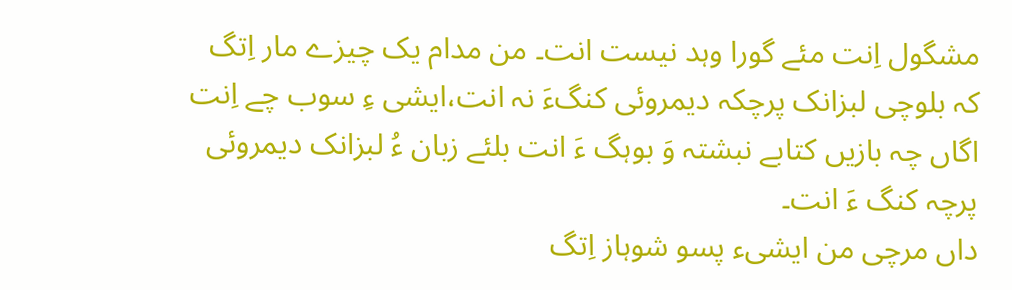مشگول اِنت مئے گورا وہد نیست انت۔ من مدام یک چیزے مار اِتگ کہ بلوچی لبزانک پرچکہ دیمروئی کنگءَ نہ انت،ایشی ءِ سوب چے اِنت اگاں چہ بازیں کتابے نبشتہ وَ بوہگ ءَ انت بلئے زبان ءُ لبزانک دیمروئی پرچہ کنگ ءَ انت۔
داں مرچی من ایشیء پسو شوہاز اِتگ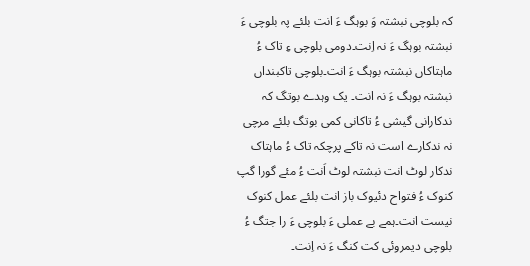کہ بلوچی نبشتہ وَ بوہگ ءَ انت بلئے پہ بلوچی ءَ نبشتہ بوہگ ءَ نہ اِنت۔دومی بلوچی ءِ تاک ءُ ماہتاکاں نبشتہ بوہگ ءَ انت۔بلوچی تاکبنداں نبشتہ بوہگ ءَ نہ انت۔ یک وہدے بوتگ کہ ندکارانی گیشی ءُ تاکانی کمی بوتگ بلئے مرچی نہ ندکارے است نہ تاکے پرچکہ تاک ءُ ماہتاک ندکار لوٹ انت نبشتہ لوٹ اَنت ءُ مئے گورا گپ کنوک ءُ فتواح دئیوک باز انت بلئے عمل کنوک نیست انت۔ہمے بے عملی ءَ بلوچی ءَ را جتگ ءُ بلوچی دیمروئی کت کنگ ءَ نہ اِنت۔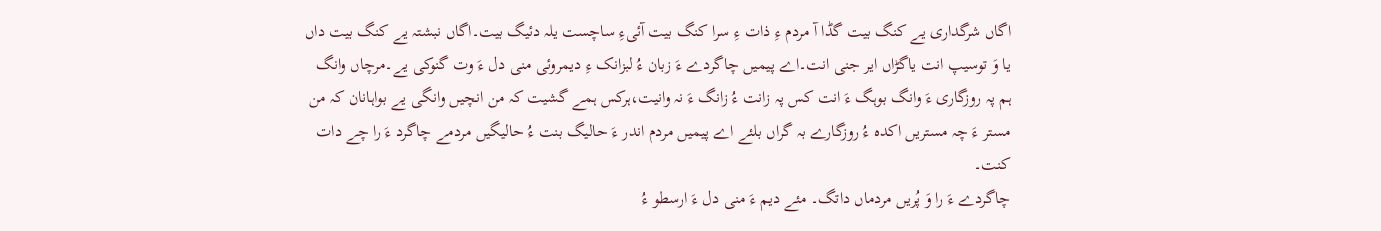اگاں شرگداری یے کنگ بیت گڈا آ مردم ءِ ذات ءِ سرا کنگ بیت آئیءِ ساچست یلہ دئیگ بیت۔اگاں نبشتہ یے کنگ بیت داں یا وَ توسیپ انت یاگڑاں ایر جنی انت۔اے پیمیں چاگردے ءَ زبان ءُ لبزانک ءِ دیمروئی منی دل ءَ وت گنوکی یے۔مرچاں وانگ ہم پہ روزگاری ءَ وانگ بوہگ ءَ انت کس پہ زانت ءُ زانگ ءَ نہ وانیت،ہرکس ہمے گشیت کہ من انچیں وانگی یے بواہانان کہ من مستر ءَ چہ مستریں اکدہ ءُ روزگارے بہ گراں بلئے اے پیمیں مردم اندر ءَ حالیگ بنت ءُ حالیگیں مردمے چاگرد ءَ را چے دات کنت۔
چاگردے ءَ را وَ پُریں مردماں داتگ۔ مئے دیم ءَ منی دل ءَ ارسطو ءُ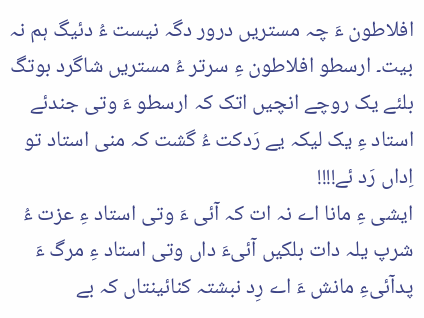افلاطون ءَ چہ مستریں درور دگہ نیست ءُ دئیگ ہم نہ بیت۔ ارسطو افلاطون ءِ سرتر ءُ مستریں شاگرد بوتگ بلئے یک روچے انچیں اتک کہ ارسطو ءَ وتی جندئے استاد ءِ یک لیکہ یے رَدکت ءُ گشت کہ منی استاد تو اِداں رَد ئے!!!!
ایشی ءِ مانا اے نہ ات کہ آئی ءَ وتی استاد ءِ عزت ءُ شرپ یلہ دات بلکیں آئیءَ داں وتی استاد ءِ مرگ ءَ پدآئیءِ مانش ءَ اے رِد نبشتہ کنائینتاں کہ بے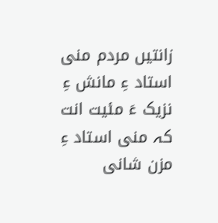زانتیں مردم منی استاد ءِ مانش ءِ نزیک ءَ مئیت انت کہ منی استاد ءِ مزن شانی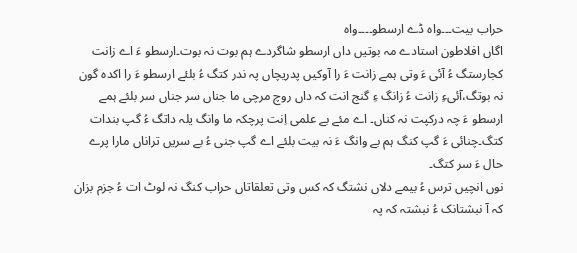حراب بیت۔۔۔واہ ڈے ارسطو۔۔۔۔واہ
اگاں افلاطون استادے مہ بوتیں داں ارسطو شاگردے ہم بوت نہ بوت۔ارسطو ءَ اے زانت کجارستگ ءُ آئی ءَ وتی ہمے زانت ءَ را آوکیں پدریچاں پہ ندر کتگ ءُ بلئے ارسطو ءَ را اکدہ گون نہ بوتگ،آئیءِ زانت ءُ زانگ ءِ گنج انت کہ داں روچ مرچی ما جناں سر جناں سر بلئے ہمے ارسطو ءَ چہ درکپت نہ کناں۔ اے مئے بے علمی اِنت پرچکہ ما وانگ یلہ داتگ ءُ گپ بندات کتگ۔چنائی ءَ گپ کنگ ہم بے وانگ ءَ نہ بیت بلئے اے گپ جنی ءُ بے سریں تراناں مارا پرے حال ءَ سر کتگ۔
نوں انچیں ترس ءُ بیمے دلاں نشتگ کہ کس وتی تعلقاتاں حراب کنگ نہ لوٹ ات ءُ جزم بزان کہ آ نبشتانک ءُ نبشتہ کہ پہ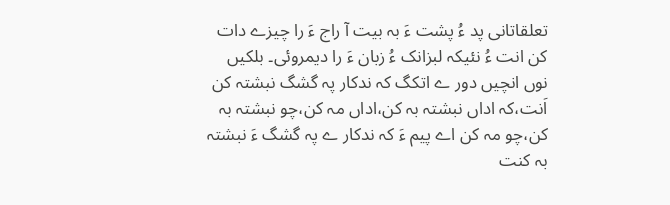تعلقاتانی پد ءُ پشت ءَ بہ بیت آ راج ءَ را چیزے دات کن انت ءُ نئیکہ لبزانک ءُ زبان ءَ را دیمروئی۔ بلکیں نوں انچیں دور ے اتکگ کہ ندکار پہ گشگ نبشتہ کن اَنت،کہ اداں نبشتہ بہ کن،اداں مہ کن،چو نبشتہ بہ کن،چو مہ کن اے پیم ءَ کہ ندکار ے پہ گشگ ءَ نبشتہ بہ کنت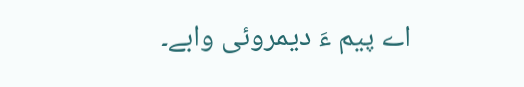اے پیم ءَ دیمروئی وابے۔